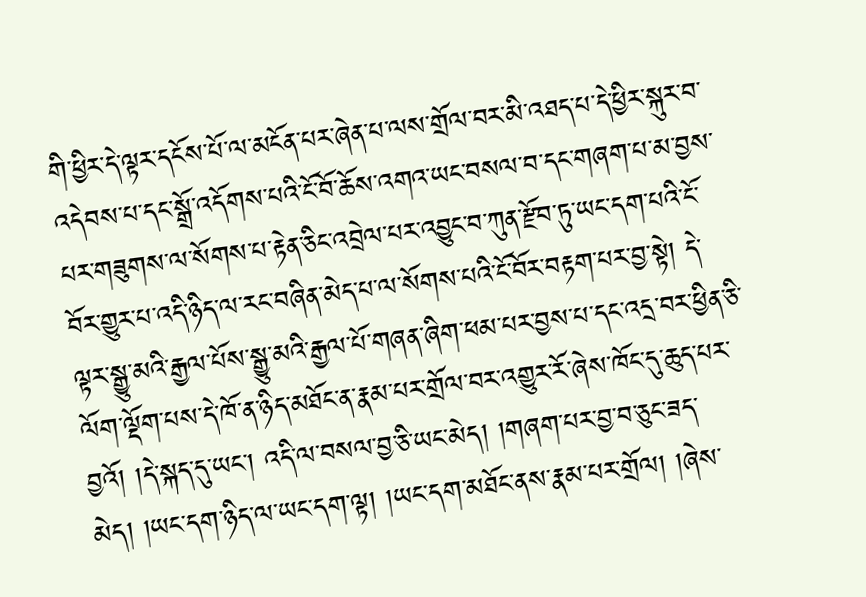གི་ཕྱིར་དེ་ལྟར་དངོས་པོ་ལ་མངོན་པར་ཞེན་པ་ལས་གྲོལ་བར་མི་འཐད་པ་དེ་ཕྱིར་སྐུར་བ་འདེབས་པ་དང་སྒྲོ་འདོགས་པའི་ངོ་བོ་ཆོས་འགའ་ཡང་བསལ་བ་དང་གཞག་པ་མ་བྱས་པར་གཟུགས་ལ་སོགས་པ་རྟེན་ཅིང་འབྲེལ་པར་འབྱུང་བ་ཀུན་རྫོབ་ཏུ་ཡང་དག་པའི་ངོ་བོར་གྱུར་པ་འདི་ཉིད་ལ་རང་བཞིན་མེད་པ་ལ་སོགས་པའི་ངོ་བོར་བརྟག་པར་བྱ་སྟེ། དེ་ལྟར་སྒྱུ་མའི་རྒྱལ་པོས་སྒྱུ་མའི་རྒྱལ་པོ་གཞན་ཞིག་ཕམ་པར་བྱས་པ་དང་འདྲ་བར་ཕྱིན་ཅི་ལོག་ལྡོག་པས་དེ་ཁོ་ན་ཉིད་མཐོང་ན་རྣམ་པར་གྲོལ་བར་འགྱུར་རོ་ཞེས་ཁོང་དུ་ཆུད་པར་བྱའོ། །དེ་སྐད་དུ་ཡང་། འདི་ལ་བསལ་བྱ་ཅི་ཡང་མེད། །གཞག་པར་བྱ་བ་ཅུང་ཟད་མེད། །ཡང་དག་ཉིད་ལ་ཡང་དག་ལྟ། །ཡང་དག་མཐོང་ནས་རྣམ་པར་གྲོལ། །ཞེས་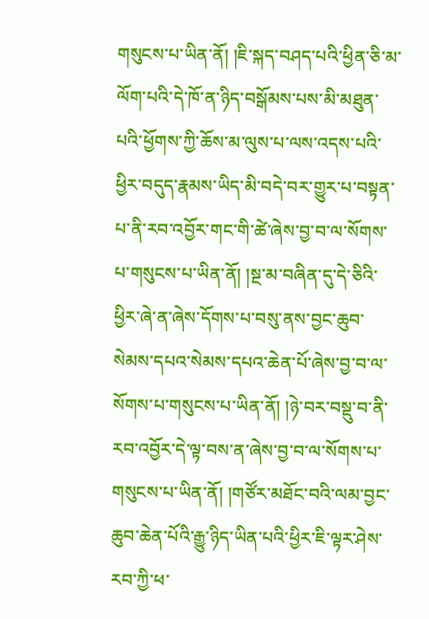གསུངས་པ་ཡིན་ནོ། །ཇི་སྐད་བཤད་པའི་ཕྱིན་ཅི་མ་ལོག་པའི་དེ་ཁོ་ན་ཉིད་བསྒོམས་པས་མི་མཐུན་པའི་ཕྱོགས་ཀྱི་ཆོས་མ་ལུས་པ་ལས་འདས་པའི་ཕྱིར་བདུད་རྣམས་ཡིད་མི་བདེ་བར་གྱུར་པ་བསྟན་པ་ནི་རབ་འབྱོར་གང་གི་ཚེ་ཞེས་བྱ་བ་ལ་སོགས་པ་གསུངས་པ་ཡིན་ནོ། །སྔ་མ་བཞིན་དུ་དེ་ཅིའི་ཕྱིར་ཞེ་ན་ཞེས་དོགས་པ་བསུ་ནས་བྱང་ཆུབ་སེམས་དཔའ་སེམས་དཔའ་ཆེན་པོ་ཞེས་བྱ་བ་ལ་སོགས་པ་གསུངས་པ་ཡིན་ནོ། །ཉེ་བར་བསྡུ་བ་ནི་རབ་འབྱོར་དེ་ལྟ་བས་ན་ཞེས་བྱ་བ་ལ་སོགས་པ་གསུངས་པ་ཡིན་ནོ། །གཙོར་མཐོང་བའི་ལམ་བྱང་ཆུབ་ཆེན་པོའི་རྒྱུ་ཉིད་ཡིན་པའི་ཕྱིར་ཇི་ལྟར་ཤེས་རབ་ཀྱི་ཕ་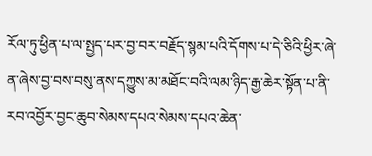རོལ་ཏུ་ཕྱིན་པ་ལ་སྤྱད་པར་བྱ་བར་བརྗོད་སྙམ་པའི་དོགས་པ་དེ་ཅིའི་ཕྱིར་ཞེ་ན་ཞེས་བྱ་བས་བསུ་ནས་དཀྱུས་མ་མཐོང་བའི་ལམ་ཉིད་རྒྱ་ཆེར་སྟོན་པ་ནི་རབ་འབྱོར་བྱང་ཆུབ་སེམས་དཔའ་སེམས་དཔའ་ཆེན་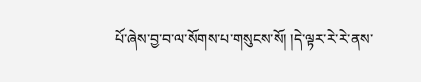པོ་ཞེས་བྱ་བ་ལ་སོགས་པ་གསུངས་སོ། །དེ་ལྟར་རེ་རེ་ནས་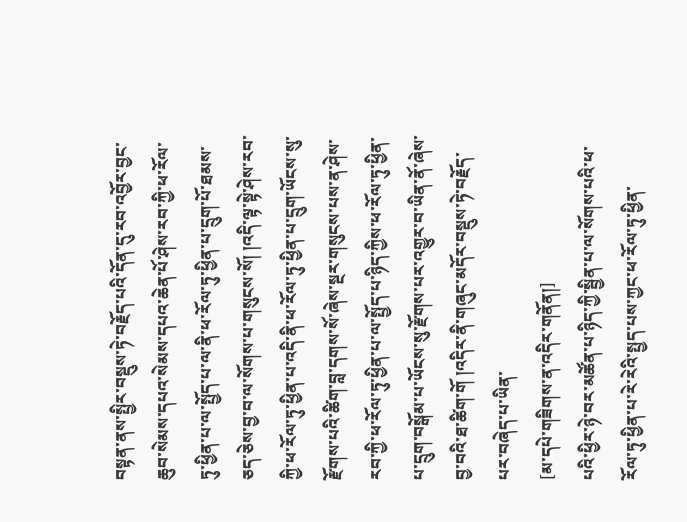བསྟན་ནས་སྤྱིར་བསྡུས་ཏེ་བརྗོད་པའི་དོན་དུ་རབ་འབྱོར་བྱང་ཆུབ་སེམས་དཔའ་སེམས་དཔའ་ཆེན་པོ་ཤེས་རབ་ཀྱི་ཕ་རོལ་ཏུ་ཕྱིན་པ་ལ་སྤྱོད་པ་ལ་ནི་ཕ་རོལ་ཏུ་ཕྱིན་པ་དྲུག་པོ་ཐམས་ཅད་ཅེས་བྱ་བ་ལ་སོགས་པ་གསུངས་སོ། །འདི་ལྟ་སྟེ་ཤེས་རབ་ཀྱི་ཕ་རོལ་ཏུ་ཕྱིན་པ་འདི་ནི་ཕ་རོལ་ཏུ་ཕྱིན་པ་དྲུག་ཡོངས་སུ་རྫོགས་པའི་ཚིག་བླ་དགས་སོ་ཞེས་སྔར་གསུངས་པས་ན་ཤེས་རབ་ཀྱི་ཕ་རོལ་ཏུ་ཕྱིན་པ་ལ་སྤྱོད་པ་ཉིད་ཀྱིས་ཕ་རོལ་ཏུ་ཕྱིན་པ་དྲུག་བསྒོམ་པ་ཡོངས་སུ་རྫོགས་པར་འགྱུར་བ་ཡིན་ནོ་ཞེས་བྱ་བའི་ཐ་ཚིག་གོ །འདིར་ནི་གཞུང་མདོར་བསྡུས་ཏེ་བརྗོད་པར་བཞེད་པ་ཡིན་
[མ་དཔེ་གཟིགས་ན་འདིར་གནོན།]
པའི་ཕྱིར་ཉེ་བར་མཚོན་པ་ཉིད་ཀྱི་སྦྱིན་པ་ལ་སོགས་པའི་ཕ་རོལ་ཏུ་ཕྱིན་པ་རེ་རེའི་སྤྱད་པས་ཀྱང་ཕ་རོལ་ཏུ་ཕྱིན་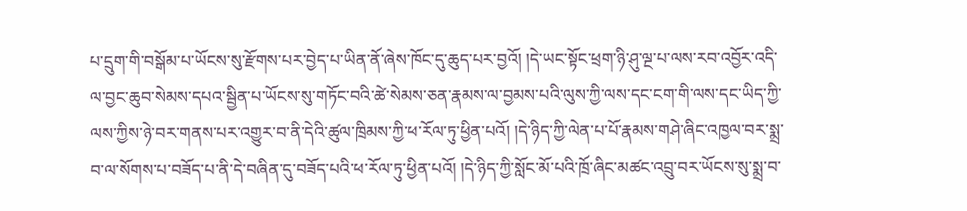པ་དྲུག་གི་བསྒོམ་པ་ཡོངས་སུ་རྫོགས་པར་བྱེད་པ་ཡིན་ནོ་ཞེས་ཁོང་དུ་ཆུད་པར་བྱའོ། །དེ་ཡང་སྟོང་ཕྲག་ཉི་ཤུ་ལྔ་པ་ལས་རབ་འབྱོར་འདི་ལ་བྱང་ཆུབ་སེམས་དཔའ་སྦྱིན་པ་ཡོངས་སུ་གཏོང་བའི་ཚེ་སེམས་ཅན་རྣམས་ལ་བྱམས་པའི་ལུས་ཀྱི་ལས་དང་ངག་གི་ལས་དང་ཡིད་ཀྱི་ལས་ཀྱིས་ཉེ་བར་གནས་པར་འགྱུར་བ་ནི་དེའི་ཚུལ་ཁྲིམས་ཀྱི་ཕ་རོལ་ཏུ་ཕྱིན་པའོ། །དེ་ཉིད་ཀྱི་ལེན་པ་པོ་རྣམས་གཤེ་ཞིང་འཁྱལ་བར་སྨྲ་བ་ལ་སོགས་པ་བཟོད་པ་ནི་དེ་བཞིན་དུ་བཟོད་པའི་ཕ་རོལ་ཏུ་ཕྱིན་པའོ། །དེ་ཉིད་ཀྱི་སློང་མོ་པའི་ཁྲོ་ཞིང་མཚང་འབྲུ་བར་ཡོངས་སུ་སྨྲ་བ་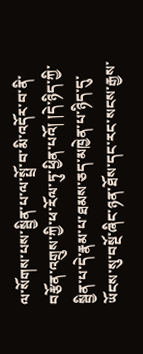ལ་སོགས་པས་སྦྱིན་པ་ལ་སྤྲོ་བ་མི་འདོར་བ་ནི་བརྩོན་འགྲུས་ཀྱི་ཕ་རོལ་ཏུ་ཕྱིན་པའོ། །དེ་ཉིད་ཀྱི་སྦྱིན་པ་དེ་རྣམ་པ་ཐམས་ཅད་མཁྱེན་པ་ཉིད་དུ་ཡོངས་སུ་བསྔོ་ཞིང་ཉན་ཐོས་དང་རང་སངས་རྒྱས་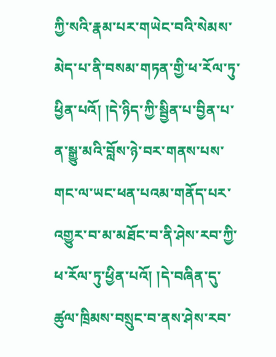ཀྱི་སའི་རྣམ་པར་གཡེང་བའི་སེམས་མེད་པ་ནི་བསམ་གཏན་གྱི་ཕ་རོལ་ཏུ་ཕྱིན་པའོ། །དེ་ཉིད་ཀྱི་སྦྱིན་པ་བྱིན་པ་ན་སྒྱུ་མའི་བློས་ཉེ་བར་གནས་པས་གང་ལ་ཡང་ཕན་པའམ་གནོད་པར་འགྱུར་བ་མ་མཐོང་བ་ནི་ཤེས་རབ་ཀྱི་ཕ་རོལ་ཏུ་ཕྱིན་པའོ། །དེ་བཞིན་དུ་ཚུལ་ཁྲིམས་བསྲུང་བ་ནས་ཤེས་རབ་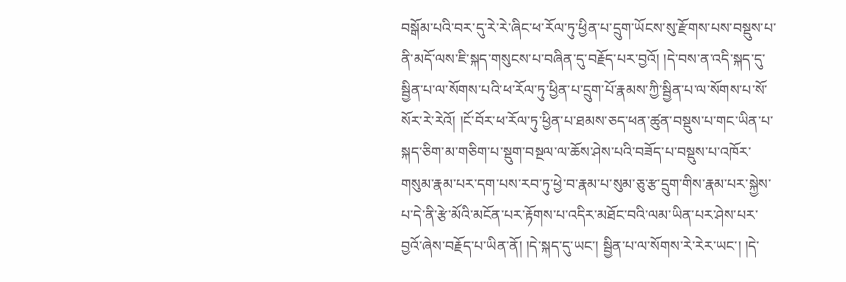བསྒོམ་པའི་བར་དུ་རེ་རེ་ཞིང་ཕ་རོལ་ཏུ་ཕྱིན་པ་དྲུག་ཡོངས་སུ་རྫོགས་པས་བསྡུས་པ་ནི་མདོ་ལས་ཇི་སྐད་གསུངས་པ་བཞིན་དུ་བརྗོད་པར་བྱའོ། །དེ་བས་ན་འདི་སྐད་དུ་སྦྱིན་པ་ལ་སོགས་པའི་ཕ་རོལ་ཏུ་ཕྱིན་པ་དྲུག་པོ་རྣམས་ཀྱི་སྦྱིན་པ་ལ་སོགས་པ་སོ་སོར་རེ་རེའོ། །ངོ་བོར་ཕ་རོལ་ཏུ་ཕྱིན་པ་ཐམས་ཅད་ཕན་ཚུན་བསྡུས་པ་གང་ཡིན་པ་སྐད་ཅིག་མ་གཅིག་པ་སྡུག་བསྔལ་ལ་ཆོས་ཤེས་པའི་བཟོད་པ་བསྡུས་པ་འཁོར་གསུམ་རྣམ་པར་དག་པས་རབ་ཏུ་ཕྱེ་བ་རྣམ་པ་སུམ་ཅུ་རྩ་དྲུག་གིས་རྣམ་པར་སྐྱེས་པ་དེ་ནི་རྩེ་མོའི་མངོན་པར་རྟོགས་པ་འདིར་མཐོང་བའི་ལམ་ཡིན་པར་ཤེས་པར་བྱའོ་ཞེས་བརྗོད་པ་ཡིན་ནོ། །དེ་སྐད་དུ་ཡང་། སྦྱིན་པ་ལ་སོགས་རེ་རེར་ཡང་། །དེ་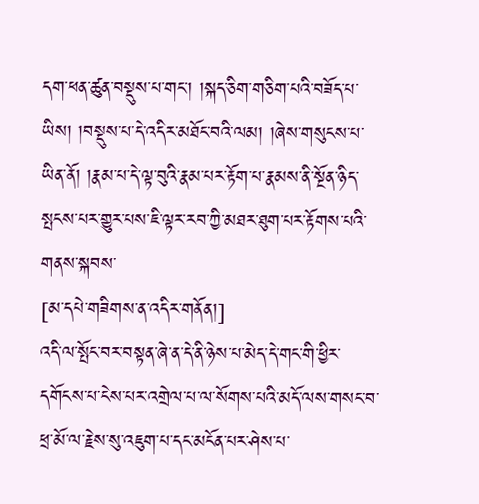དག་ཕན་ཚུན་བསྡུས་པ་གང་། །སྐད་ཅིག་གཅིག་པའི་བཟོད་པ་ཡིས། །བསྡུས་པ་དེ་འདིར་མཐོང་བའི་ལམ། །ཞེས་གསུངས་པ་ཡིན་ནོ། །རྣམ་པ་དེ་ལྟ་བུའི་རྣམ་པར་རྟོག་པ་རྣམས་ནི་སྔོན་ཉིད་སྤངས་པར་གྱུར་པས་ཇི་ལྟར་རབ་ཀྱི་མཐར་ཐུག་པར་རྟོགས་པའི་གནས་སྐབས་
[མ་དཔེ་གཟིགས་ན་འདིར་གནོན།]
འདི་ལ་སྤོང་བར་བསྟན་ཞེ་ན་དེ་ནི་ཉེས་པ་མེད་དེ་གང་གི་ཕྱིར་དགོངས་པ་ངེས་པར་འགྲེལ་པ་ལ་སོགས་པའི་མདོ་ལས་གསང་བ་ཕྲ་མོ་ལ་རྗེས་སུ་འཇུག་པ་དང་མངོན་པར་ཤེས་པ་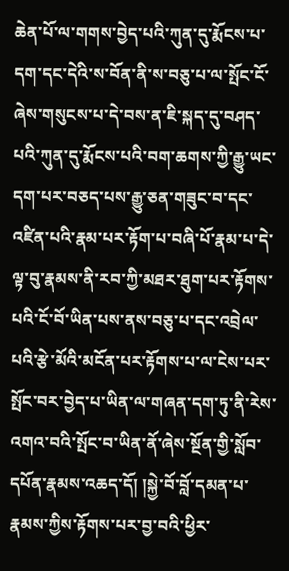ཆེན་པོ་ལ་གགས་བྱེད་པའི་ཀུན་དུ་རྨོངས་པ་དག་དང་དེའི་ས་བོན་ནི་ས་བཅུ་པ་ལ་སྤོང་ངོ་ཞེས་གསུངས་པ་དེ་བས་ན་ཇི་སྐད་དུ་བཤད་པའི་ཀུན་དུ་རྨོངས་པའི་བག་ཆགས་ཀྱི་རྒྱུ་ཡང་དག་པར་བཅད་པས་རྒྱུ་ཅན་གཟུང་བ་དང་འཛིན་པའི་རྣམ་པར་རྟོག་པ་བཞི་པོ་རྣམ་པ་དེ་ལྟ་བུ་རྣམས་ནི་རབ་ཀྱི་མཐར་ཐུག་པར་རྟོགས་པའི་ངོ་བོ་ཡིན་པས་ནས་བཅུ་པ་དང་འབྲེལ་པའི་རྩེ་མོའི་མངོན་པར་རྟོགས་པ་ལ་ངེས་པར་སྤོང་བར་བྱེད་པ་ཡིན་ལ་གཞན་དག་ཏུ་ནི་རེས་འགའ་བའི་སྤོང་བ་ཡིན་ནོ་ཞེས་སྔོན་གྱི་སློབ་དཔོན་རྣམས་འཆད་དོ། །སྐྱེ་བོ་བློ་དམན་པ་རྣམས་ཀྱིས་རྟོགས་པར་བྱ་བའི་ཕྱིར་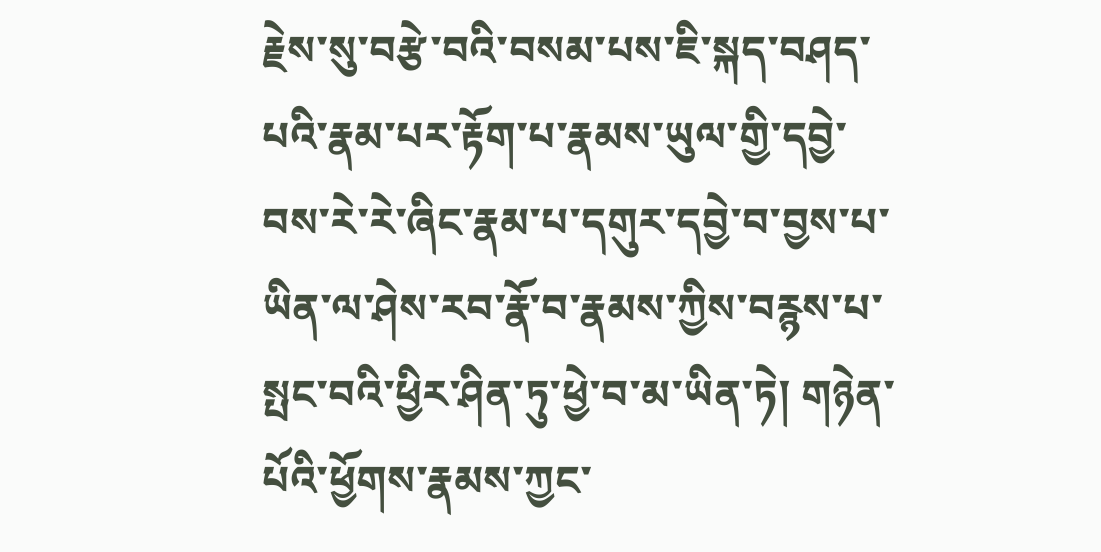རྗེས་སུ་བརྩེ་བའི་བསམ་པས་ཇི་སྐད་བཤད་པའི་རྣམ་པར་རྟོག་པ་རྣམས་ཡུལ་གྱི་དབྱེ་བས་རེ་རེ་ཞིང་རྣམ་པ་དགུར་དབྱེ་བ་བྱས་པ་ཡིན་ལ་ཤེས་རབ་རྣོ་བ་རྣམས་ཀྱིས་བརྙས་པ་སྤང་བའི་ཕྱིར་ཤིན་ཏུ་ཕྱེ་བ་མ་ཡིན་ཏེ། གཉེན་པོའི་ཕྱོགས་རྣམས་ཀྱང་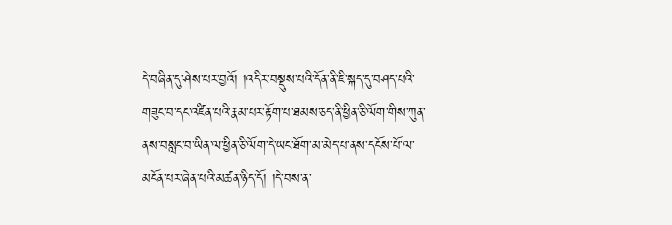དེ་བཞིན་དུ་ཤེས་པར་བྱའོ། །འདིར་བསྡུས་པའི་དོན་ནི་ཇི་སྐད་དུ་བཤད་པའི་གཟུང་བ་དང་འཛིན་པའི་རྣམ་པར་རྟོག་པ་ཐམས་ཅད་ནི་ཕྱིན་ཅི་ལོག་གིས་ཀུན་ནས་བསླང་བ་ཡིན་ལ་ཕྱིན་ཅི་ལོག་དེ་ཡང་ཐོག་མ་མེད་པ་ནས་དངོས་པོ་ལ་མངོན་པར་ཞེན་པའི་མཚན་ཉིད་དོ། །དེ་བས་ན་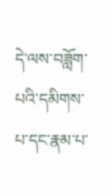དེ་ལས་བཟློག་པའི་དམིགས་པ་དང་རྣམ་པ་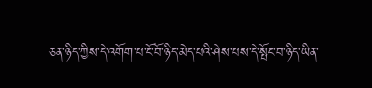ཅན་ཉིད་ཀྱིས་དེ་འགོག་པ་ངོ་བོ་ཉིད་མེད་པའི་ཤེས་པས་དེ་སྤོང་བ་ཉིད་ཡིན་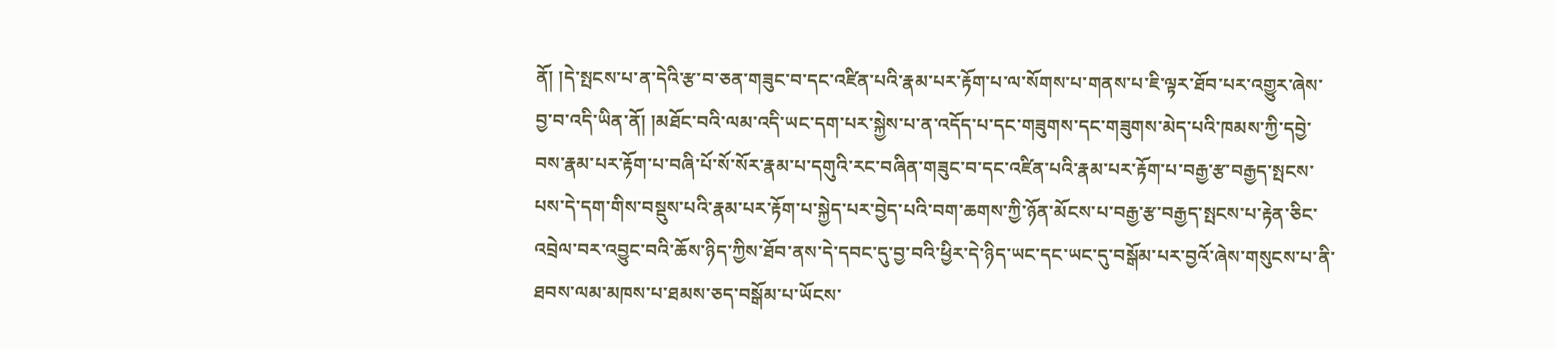ནོ། །དེ་སྤངས་པ་ན་དེའི་རྩ་བ་ཅན་གཟུང་བ་དང་འཛིན་པའི་རྣམ་པར་རྟོག་པ་ལ་སོགས་པ་གནས་པ་ཇི་ལྟར་ཐོབ་པར་འགྱུར་ཞེས་བྱ་བ་འདི་ཡིན་ནོ། །མཐོང་བའི་ལམ་འདི་ཡང་དག་པར་སྐྱེས་པ་ན་འདོད་པ་དང་གཟུགས་དང་གཟུགས་མེད་པའི་ཁམས་ཀྱི་དབྱེ་བས་རྣམ་པར་རྟོག་པ་བཞི་པོ་སོ་སོར་རྣམ་པ་དགུའི་རང་བཞིན་གཟུང་བ་དང་འཛིན་པའི་རྣམ་པར་རྟོག་པ་བརྒྱ་རྩ་བརྒྱད་སྤངས་པས་དེ་དག་གིས་བསྡུས་པའི་རྣམ་པར་རྟོག་པ་སྐྱེད་པར་བྱེད་པའི་བག་ཆགས་ཀྱི་ཉོན་མོངས་པ་བརྒྱ་རྩ་བརྒྱད་སྤངས་པ་རྟེན་ཅིང་འབྲེལ་བར་འབྱུང་བའི་ཆོས་ཉིད་ཀྱིས་ཐོབ་ནས་དེ་དབང་དུ་བྱ་བའི་ཕྱིར་དེ་ཉིད་ཡང་དང་ཡང་དུ་བསྒོམ་པར་བྱའོ་ཞེས་གསུངས་པ་ནི་ཐབས་ལམ་མཁས་པ་ཐམས་ཅད་བསྒོམ་པ་ཡོངས་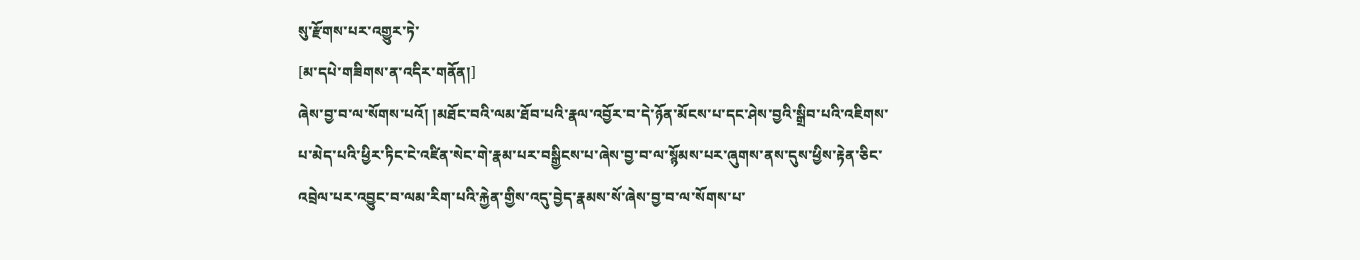སུ་རྫོགས་པར་འགྱུར་ཏེ་
[མ་དཔེ་གཟིགས་ན་འདིར་གནོན།]
ཞེས་བྱ་བ་ལ་སོགས་པའོ། །མཐོང་བའི་ལམ་ཐོབ་པའི་རྣལ་འབྱོར་བ་དེ་ཉོན་མོངས་པ་དང་ཤེས་བྱའི་སྒྲིབ་པའི་འཇིགས་པ་མེད་པའི་ཕྱིར་ཏིང་ངེ་འཛིན་སེང་གེ་རྣམ་པར་བསྒྱིངས་པ་ཞེས་བྱ་བ་ལ་སྙོམས་པར་ཞུགས་ནས་དུས་ཕྱིས་རྟེན་ཅིང་འབྲེལ་པར་འབྱུང་བ་ལམ་རིག་པའི་རྐྱེན་གྱིས་འདུ་བྱེད་རྣམས་སོ་ཞེས་བྱ་བ་ལ་སོགས་པ་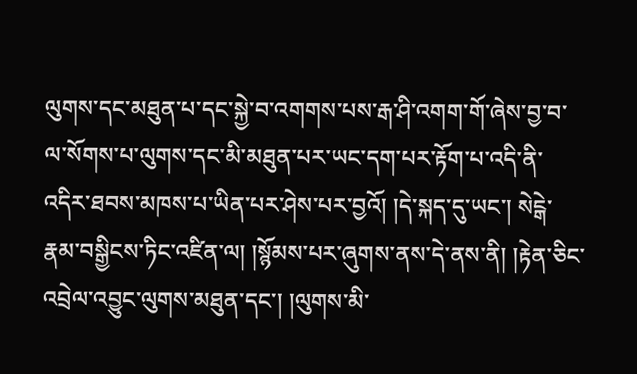ལུགས་དང་མཐུན་པ་དང་སྐྱེ་བ་འགགས་པས་རྒ་ཤི་འགག་གོ་ཞེས་བྱ་བ་ལ་སོགས་པ་ལུགས་དང་མི་མཐུན་པར་ཡང་དག་པར་རྟོག་པ་འདི་ནི་འདིར་ཐབས་མཁས་པ་ཡིན་པར་ཤེས་པར་བྱའོ། །དེ་སྐད་དུ་ཡང་། སེངྒེ་རྣམ་བསྒྱིངས་ཏིང་འཛིན་ལ། །སྙོམས་པར་ཞུགས་ནས་དེ་ནས་ནི། །རྟེན་ཅིང་འབྲེལ་འབྱུང་ལུགས་མཐུན་དང་། །ལུགས་མི་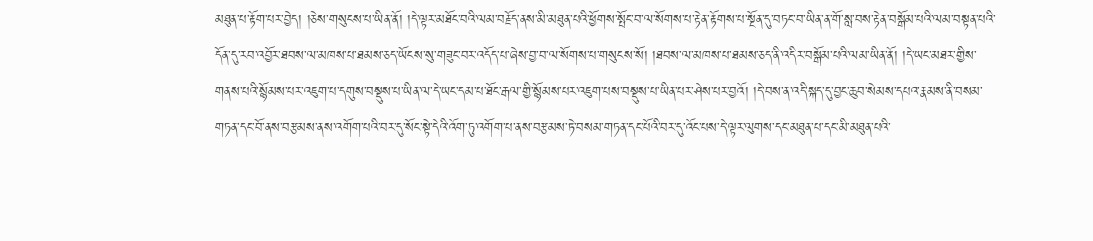མཐུན་པ་རྟོག་པར་བྱེད། །ཅེས་གསུངས་པ་ཡིན་ནོ། །དེ་ལྟར་མཐོང་བའི་ལམ་བརྗོད་ནས་མི་མཐུན་པའི་ཕྱོགས་སྤོང་བ་ལ་སོགས་པ་རྟེན་རྟོགས་པ་སྔོན་དུ་བཏང་བ་ཡིན་ན་གོ་སླ་བས་རྟེན་བསྒོམ་པའི་ལམ་བསྟན་པའི་དོན་དུ་རབ་འབྱོར་ཐབས་ལ་མཁས་པ་ཐམས་ཅད་ཡོངས་སུ་གཟུང་བར་འདོད་པ་ཞེས་བྱ་བ་ལ་སོགས་པ་གསུངས་སོ། །ཐབས་ལ་མཁས་པ་ཐམས་ཅད་ནི་འདིར་བསྒོམ་པའི་ལམ་ཡིན་ནོ། །དེ་ཡང་མཐར་གྱིས་གནས་པའི་སྙོམས་པར་འཇུག་པ་དགུས་བསྡུས་པ་ཡིན་ལ་དེ་ཡང་དམ་པ་ཐོང་རྒལ་གྱི་སྙོམས་པར་འཇུག་པས་བསྡུས་པ་ཡིན་པར་ཤེས་པར་བྱའོ། །དེ་བས་ན་འདི་སྐད་དུ་བྱང་ཆུབ་སེམས་དཔའ་རྣམས་ནི་བསམ་གཏན་དང་བོ་ནས་བརྩམས་ནས་འགོག་པའི་བར་དུ་སོང་སྟེ་དེའི་འོག་ཏུ་འགོག་པ་ནས་བརྩམས་ཏེ་བསམ་གཏན་དང་པོའི་བར་དུ་འོང་པས་དེ་ལྟར་ལུགས་དང་མཐུན་པ་དང་མི་མཐུན་པའི་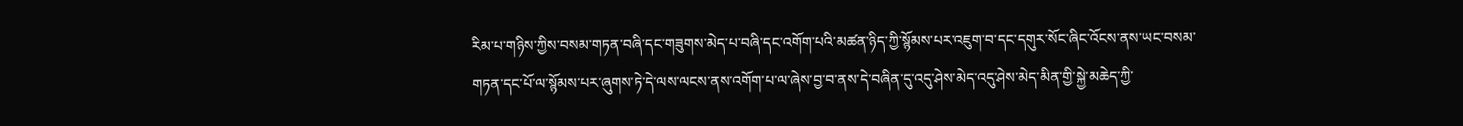རིམ་པ་གཉིས་ཀྱིས་བསམ་གཏན་བཞི་དང་གཟུགས་མེད་པ་བཞི་དང་འགོག་པའི་མཚན་ཉིད་ཀྱི་སྙོམས་པར་འཇུག་བ་དང་དགུར་སོང་ཞིང་འོངས་ནས་ཡང་བསམ་གཏན་དང་པོ་ལ་སྙོམས་པར་ཞུགས་ཏེ་དེ་ལས་ལངས་ནས་འགོག་པ་ལ་ཞེས་བྱ་བ་ནས་དེ་བཞིན་དུ་འདུ་ཤེས་མེད་འདུ་ཤེས་མེད་མིན་གྱི་སྐྱེ་མཆེད་ཀྱི་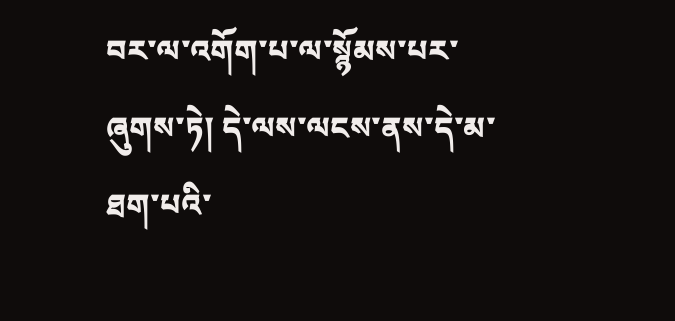བར་ལ་འགོག་པ་ལ་སྙོམས་པར་ཞུགས་ཏེ། དེ་ལས་ལངས་ནས་དེ་མ་ཐག་པའི་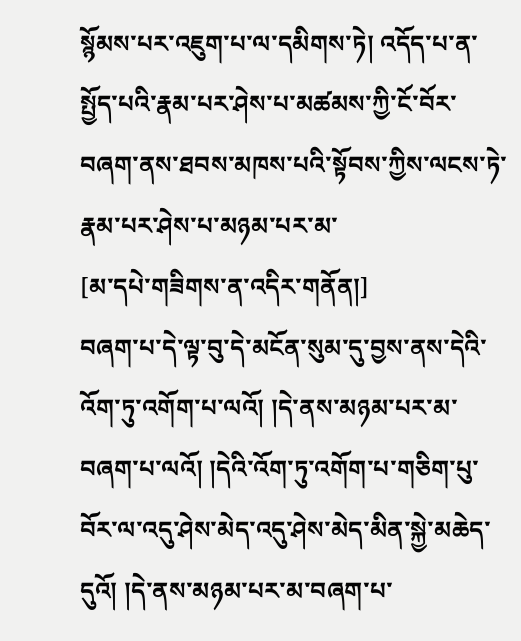སྙོམས་པར་འཇུག་པ་ལ་དམིགས་ཏེ། འདོད་པ་ན་སྤྱོད་པའི་རྣམ་པར་ཤེས་པ་མཚམས་ཀྱི་ངོ་བོར་བཞག་ནས་ཐབས་མཁས་པའི་སྟོབས་ཀྱིས་ལངས་ཏེ་རྣམ་པར་ཤེས་པ་མཉམ་པར་མ་
[མ་དཔེ་གཟིགས་ན་འདིར་གནོན།]
བཞག་པ་དེ་ལྟ་བུ་དེ་མངོན་སུམ་དུ་བྱས་ནས་དེའི་འོག་ཏུ་འགོག་པ་ལའོ། །དེ་ནས་མཉམ་པར་མ་བཞག་པ་ལའོ། །དེའི་འོག་ཏུ་འགོག་པ་གཅིག་པུ་བོར་ལ་འདུ་ཤེས་མེད་འདུ་ཤེས་མེད་མིན་སྐྱེ་མཆེད་དུའོ། །དེ་ནས་མཉམ་པར་མ་བཞག་པ་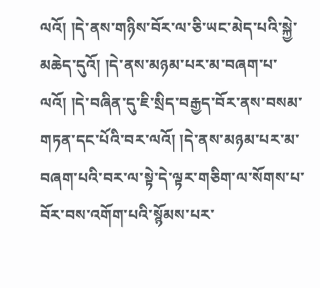ལའོ། །དེ་ནས་གཉིས་བོར་ལ་ཅི་ཡང་མེད་པའི་སྐྱེ་མཆེད་དུའོ། །དེ་ནས་མཉམ་པར་མ་བཞག་པ་ལའོ། །དེ་བཞིན་དུ་ཇི་སྲིད་བརྒྱད་བོར་ནས་བསམ་གཏན་དང་པོའི་བར་ལའོ། །དེ་ནས་མཉམ་པར་མ་བཞག་པའི་བར་ལ་སྟེ་དེ་ལྟར་གཅིག་ལ་སོགས་པ་བོར་བས་འགོག་པའི་སྙོམས་པར་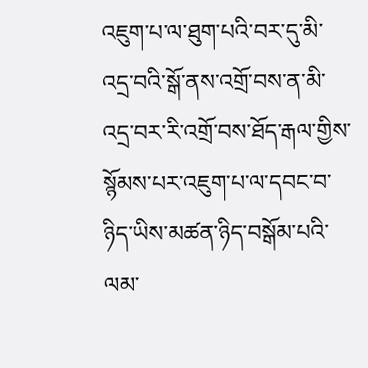འཇུག་པ་ལ་ཐུག་པའི་བར་དུ་མི་འདྲ་བའི་སྒོ་ནས་འགྲོ་བས་ན་མི་འདྲ་བར་རི་འགྲོ་བས་ཐོད་རྒལ་གྱིས་སྙོམས་པར་འཇུག་པ་ལ་དབང་བ་ཉིད་ཡིས་མཚན་ཉིད་བསྒོམ་པའི་ལམ་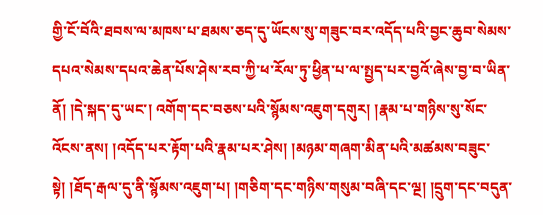གྱི་ངོ་བོའི་ཐབས་ལ་མཁས་པ་ཐམས་ཅད་དུ་ཡོངས་སུ་གཟུང་བར་འདོད་པའི་བྱང་ཆུབ་སེམས་དཔའ་སེམས་དཔའ་ཆེན་པོས་ཤེས་རབ་ཀྱི་ཕ་རོལ་ཏུ་ཕྱིན་པ་ལ་སྤྱད་པར་བྱའོ་ཞེས་བྱ་བ་ཡིན་ནོ། །དེ་སྐད་དུ་ཡང་། འགོག་དང་བཅས་པའི་སྙོམས་འཇུག་དགུར། །རྣམ་པ་གཉིས་སུ་སོང་འོངས་ནས། །འདོད་པར་རྟོག་པའི་རྣམ་པར་ཤེས། །མཉམ་གཞག་མིན་པའི་མཚམས་བཟུང་སྟེ། །ཐོད་རྒལ་དུ་ནི་སྙོམས་འཇུག་པ། །གཅིག་དང་གཉིས་གསུམ་བཞི་དང་ལྔ། །དྲུག་དང་བདུན་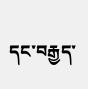དང་བརྒྱད་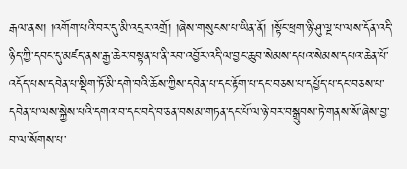རྒལ་ནས། །འགོག་པའི་བར་དུ་མི་འདྲར་འགྲོ། །ཞེས་གསུངས་པ་ཡིན་ནོ། །སྟོང་ཕྲག་ཉི་ཤུ་ལྔ་པ་ལས་དོན་འདི་ཉིད་ཀྱི་དབང་དུ་མཛད་ནས་རྒྱ་ཆེར་བསྟན་པ་ནི་རབ་འབྱོར་འདི་ལ་བྱང་ཆུབ་སེམས་དཔའ་སེམས་དཔའ་ཆེན་པོ་འདོད་པས་དབེན་པ་སྡིག་ཏོ་མི་དགེ་བའི་ཆོས་ཀྱིས་དབེན་པ་དང་རྟོག་པ་དང་བཅས་པ་དཔྱོད་པ་དང་བཅས་པ་དབེན་པ་ལས་སྐྱེས་པའི་དགའ་བ་དང་བདེ་བ་ཅན་བསམ་གཏན་དང་པོ་ལ་ཉེ་བར་བསྒྲུབས་ཏེ་གནས་སོ་ཞེས་བྱ་བ་ལ་སོགས་པ་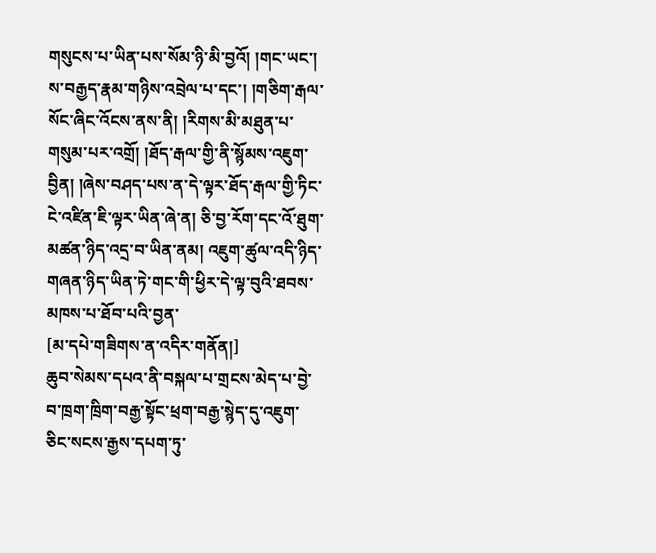གསུངས་པ་ཡིན་པས་སོམ་ཉི་མི་བྱའོ། །གང་ཡང་། ས་བརྒྱད་རྣམ་གཉིས་འབྲེལ་པ་དང་། །གཅིག་རྒལ་སོང་ཞིང་འོངས་ནས་ནི། །རིགས་མི་མཐུན་པ་གསུམ་པར་འགྲོ། །ཐོད་རྒལ་གྱི་ནི་སྙོམས་འཇུག་བྱིན། །ཞེས་བཤད་པས་ན་དེ་ལྟར་ཐོད་རྒལ་གྱི་ཏིང་ངེ་འཛིན་ཇི་ལྟར་ཡིན་ཞེ་ན། ཅི་བྱ་རོག་དང་འོ་ཐུག་མཚན་ཉིད་འདྲ་བ་ཡིན་ནམ། འཇུག་ཚུལ་འདི་ཉིད་གཞན་ཉིད་ཡིན་ཏེ་གང་གི་ཕྱིར་དེ་ལྟ་བུའི་ཐབས་མཁས་པ་ཐོབ་པའི་བྱན་
[མ་དཔེ་གཟིགས་ན་འདིར་གནོན།]
ཆུབ་སེམས་དཔའ་ནི་བསྐལ་པ་གྲངས་མེད་པ་བྱེ་བ་ཁྲག་ཁྲིག་བརྒྱ་སྟོང་ཕྲག་བརྒྱ་སྙེད་དུ་འཇུག་ཅིང་སངས་རྒྱས་དཔག་ཏུ་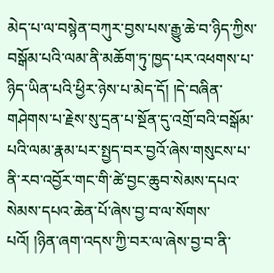མེད་པ་ལ་བསྙེན་བཀུར་བྱས་པས་རྒྱུ་ཆེ་བ་ཉིད་ཀྱིས་བསྒོམ་པའི་ལམ་ནི་མཆོག་ཏུ་ཁྱད་པར་འཕགས་པ་ཉིད་ཡིན་པའི་ཕྱིར་ཉེས་པ་མེད་དོ། །དེ་བཞིན་གཤེགས་པ་རྗེས་སུ་དྲན་པ་སྔོན་དུ་འགྲོ་བའི་བསྒོམ་པའི་ལམ་རྣམ་པར་སྤྱད་བར་བྱའོ་ཞེས་གསུངས་པ་ནི་རབ་འབྱོར་གང་གི་ཚེ་བྱང་ཆུབ་སེམས་དཔའ་སེམས་དཔའ་ཆེན་པོ་ཞེས་བྱ་བ་ལ་སོགས་པའོ། །ཉིན་ཞག་འདས་ཀྱི་བར་ལ་ཞེས་བྱ་བ་ནི་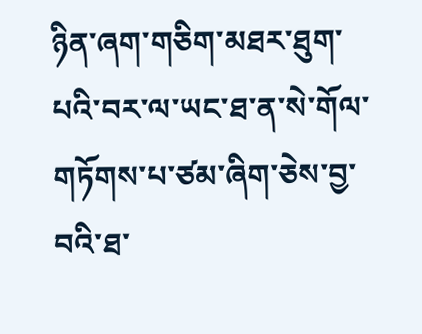ཉིན་ཞག་གཅིག་མཐར་ཐུག་པའི་བར་ལ་ཡང་ཐ་ན་སེ་གོལ་གཏོགས་པ་ཙམ་ཞིག་ཅེས་བྱ་བའི་ཐ་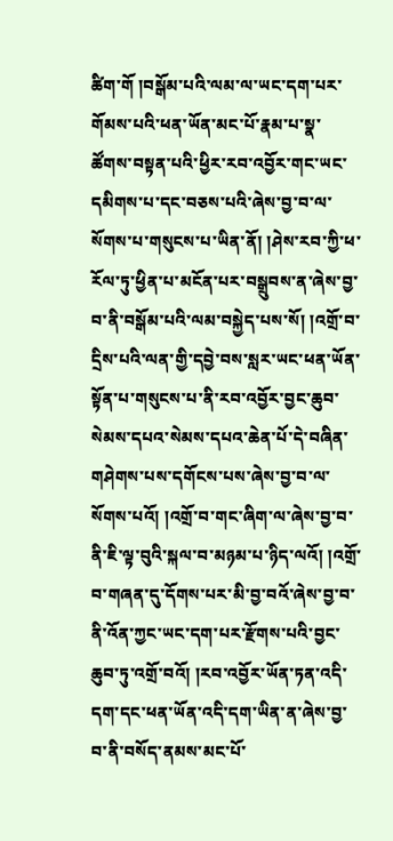ཚིག་གོ །བསྒོམ་པའི་ལམ་ལ་ཡང་དག་པར་གོམས་པའི་ཕན་ཡོན་མང་པོ་རྣམ་པ་སྣ་ཚོགས་བསྟན་པའི་ཕྱིར་རབ་འབྱོར་གང་ཡང་དམིགས་པ་དང་བཅས་པའི་ཞེས་བྱ་བ་ལ་སོགས་པ་གསུངས་པ་ཡིན་ནོ། །ཤེས་རབ་ཀྱི་ཕ་རོལ་ཏུ་ཕྱིན་པ་མངོན་པར་བསྒྲུབས་ན་ཞེས་བྱ་བ་ནི་བསྒོམ་པའི་ལམ་བསྐྱེད་པས་སོ། །འགྲོ་བ་དྲིས་པའི་ལན་གྱི་དབྱེ་བས་སླར་ཡང་ཕན་ཡོན་སྟོན་པ་གསུངས་པ་ནི་རབ་འབྱོར་བྱང་ཆུབ་སེམས་དཔའ་སེམས་དཔའ་ཆེན་པོ་དེ་བཞིན་གཤེགས་པས་དགོངས་པས་ཞེས་བྱ་བ་ལ་སོགས་པའོ། །འགྲོ་བ་གང་ཞིག་ལ་ཞེས་བྱ་བ་ནི་ཇི་ལྟ་བུའི་སྐལ་བ་མཉམ་པ་ཉིད་ལའོ། །འགྲོ་བ་གཞན་དུ་དོགས་པར་མི་བྱ་བའོ་ཞེས་བྱ་བ་ནི་འོན་ཀྱང་ཡང་དག་པར་རྫོགས་པའི་བྱང་ཆུབ་ཏུ་འགྲོ་བའོ། །རབ་འབྱོར་ཡོན་ཏན་འདི་དག་དང་ཕན་ཡོན་འདི་དག་ཡིན་ན་ཞེས་བྱ་བ་ནི་བསོད་ནམས་མང་པོ་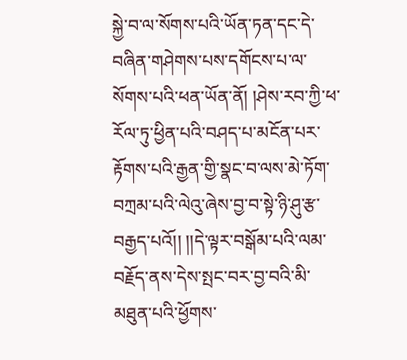སྐྱེ་བ་ལ་སོགས་པའི་ཡོན་ཏན་དང་དེ་བཞིན་གཤེགས་པས་དགོངས་པ་ལ་སོགས་པའི་ཕན་ཡོན་ནོ། །ཤེས་རབ་ཀྱི་ཕ་རོལ་ཏུ་ཕྱིན་པའི་བཤད་པ་མངོན་པར་རྟོགས་པའི་རྒྱན་གྱི་སྣང་བ་ལས་མེ་ཏོག་བཀྲམ་པའི་ལེའུ་ཞེས་བྱ་བ་སྟེ་ཉི་ཤུ་རྩ་བརྒྱད་པའོ།། །།དེ་ལྟར་བསྒོམ་པའི་ལམ་བརྗོད་ནས་དེས་སྤང་བར་བྱ་བའི་མི་མཐུན་པའི་ཕྱོགས་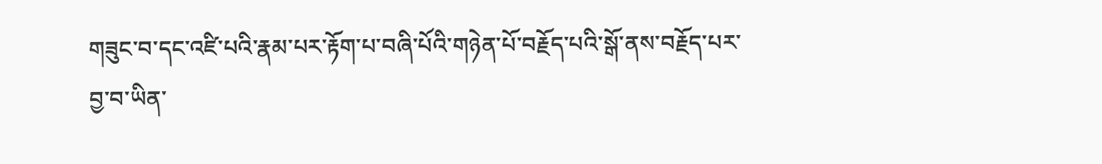གཟུང་བ་དང་འཛི་པའི་རྣམ་པར་རྟོག་པ་བཞི་པོའི་གཉེན་པོ་བརྗོད་པའི་སྒོ་ནས་བརྗོད་པར་བྱ་བ་ཡིན་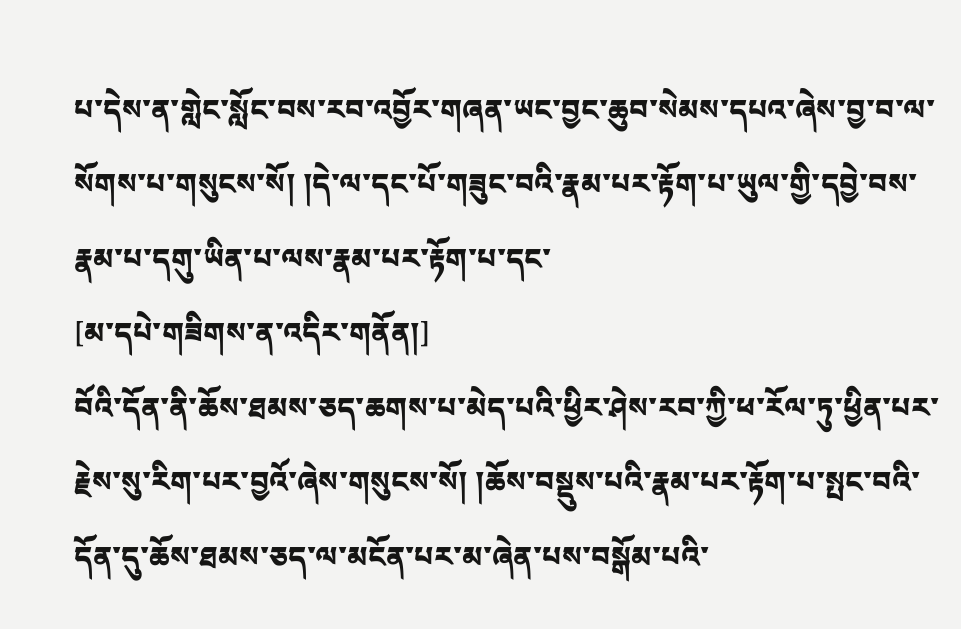པ་དེས་ན་གླེང་སློང་བས་རབ་འབྱོར་གཞན་ཡང་བྱང་ཆུབ་སེམས་དཔའ་ཞེས་བྱ་བ་ལ་སོགས་པ་གསུངས་སོ། །དེ་ལ་དང་པོ་གཟུང་བའི་རྣམ་པར་རྟོག་པ་ཡུལ་གྱི་དབྱེ་བས་རྣམ་པ་དགུ་ཡིན་པ་ལས་རྣམ་པར་རྟོག་པ་དང་
[མ་དཔེ་གཟིགས་ན་འདིར་གནོན།]
བོའི་དོན་ནི་ཆོས་ཐམས་ཅད་ཆགས་པ་མེད་པའི་ཕྱིར་ཤེས་རབ་ཀྱི་ཕ་རོལ་ཏུ་ཕྱིན་པར་རྗེས་སུ་རིག་པར་བྱའོ་ཞེས་གསུངས་སོ། །ཆོས་བསྡུས་པའི་རྣམ་པར་རྟོག་པ་སྤང་བའི་དོན་དུ་ཆོས་ཐམས་ཅད་ལ་མངོན་པར་མ་ཞེན་པས་བསྒོམ་པའི་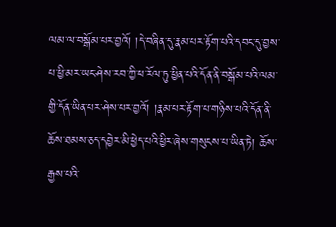ལམ་ལ་བསྒོམ་པར་བྱའོ། །དེ་བཞིན་དུ་རྣམ་པར་རྟོག་པའི་དབང་དུ་བྱས་པ་ཕྱི་མར་ཡང་ཤེས་རབ་ཀྱི་ཕ་རོལ་ཏུ་ཕྱིན་པའི་དོན་ནི་བསྒོམ་པའི་ལམ་གྱི་དོན་ཡིན་པར་ཤེས་པར་བྱའོ། །རྣམ་པར་རྟོག་པ་གཉིས་པའི་དོན་ནི་ཆོས་ཐམས་ཅད་དབྱེར་མི་ཕྱེད་པའི་ཕྱིར་ཞེས་གསུངས་པ་ཡིན་ཏེ། ཆོས་རྒྱས་པའི་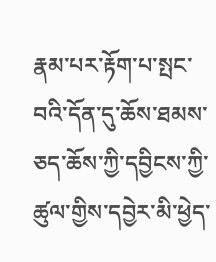རྣམ་པར་རྟོག་པ་སྤང་བའི་དོན་དུ་ཆོས་ཐམས་ཅད་ཆོས་ཀྱི་དབྱིངས་ཀྱི་ཚུལ་གྱིས་དབྱེར་མི་ཕྱེད་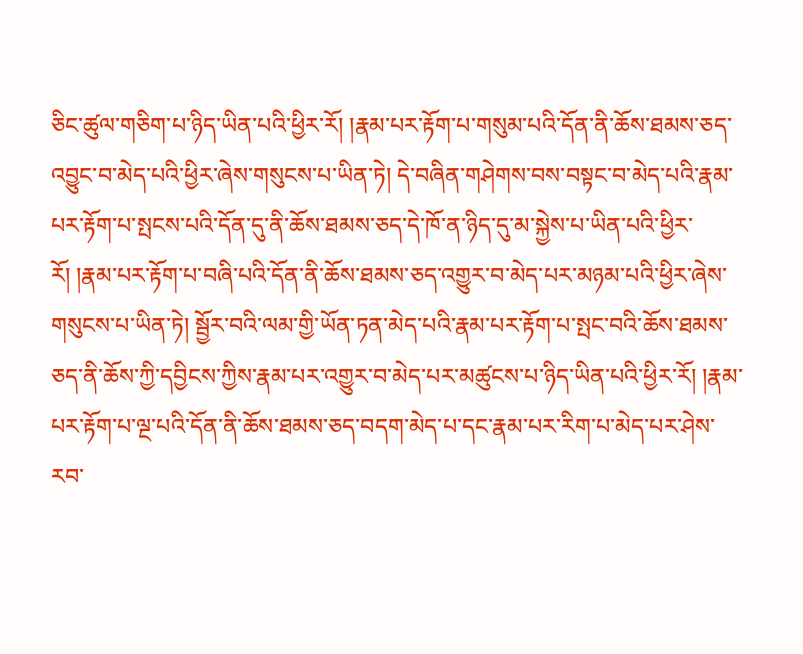ཅིང་ཚུལ་གཅིག་པ་ཉིད་ཡིན་པའི་ཕྱིར་རོ། །རྣམ་པར་རྟོག་པ་གསུམ་པའི་དོན་ནི་ཆོས་ཐམས་ཅད་འབྱུང་བ་མེད་པའི་ཕྱིར་ཞེས་གསུངས་པ་ཡིན་ཏེ། དེ་བཞིན་གཤེགས་བས་བསྟང་བ་མེད་པའི་རྣམ་པར་རྟོག་པ་སྤངས་པའི་དོན་དུ་ནི་ཆོས་ཐམས་ཅད་དེ་ཁོ་ན་ཉིད་དུ་མ་སྐྱེས་པ་ཡིན་པའི་ཕྱིར་རོ། །རྣམ་པར་རྟོག་པ་བཞི་པའི་དོན་ནི་ཆོས་ཐམས་ཅད་འགྱུར་བ་མེད་པར་མཉམ་པའི་ཕྱིར་ཞེས་གསུངས་པ་ཡིན་ཏེ། སྦྱོར་བའི་ལམ་གྱི་ཡོན་ཏན་མེད་པའི་རྣམ་པར་རྟོག་པ་སྤང་བའི་ཆོས་ཐམས་ཅད་ནི་ཆོས་ཀྱི་དབྱིངས་ཀྱིས་རྣམ་པར་འགྱུར་བ་མེད་པར་མཚུངས་པ་ཉིད་ཡིན་པའི་ཕྱིར་རོ། །རྣམ་པར་རྟོག་པ་ལྔ་པའི་དོན་ནི་ཆོས་ཐམས་ཅད་བདག་མེད་པ་དང་རྣམ་པར་རིག་པ་མེད་པར་ཤེས་རབ་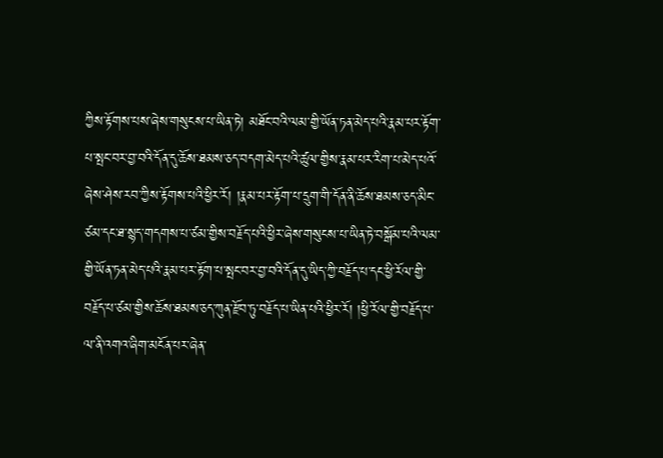ཀྱིས་རྟོགས་པས་ཞེས་གསུངས་པ་ཡིན་ཏེ། མཐོང་བའི་ལམ་གྱི་ཡོན་ཏན་མེད་པའི་རྣམ་པར་རྟོག་པ་སྤང་བར་བྱ་བའི་དོན་དུ་ཆོས་ཐམས་ཅད་བདག་མེད་པའི་ཚུལ་གྱིས་རྣམ་པར་རིག་པ་མེད་པའོ་ཞེས་ཤེས་རབ་ཀྱིས་རྟོགས་པའི་ཕྱིར་རོ། །རྣམ་པར་རྟོག་པ་དྲུག་གི་དོན་ནི་ཆོས་ཐམས་ཅད་མིང་ཙམ་དང་ཐ་སྙད་གདགས་པ་ཙམ་གྱིས་བརྗོད་པའི་ཕྱིར་ཞེས་གསུངས་པ་ཡིན་ཏེ་བསྒོམ་པའི་ལམ་གྱི་ཡོན་ཏན་མེད་པའི་རྣམ་པར་རྟོག་པ་སྤང་བར་བྱ་བའི་དོན་དུ་ཡིད་ཀྱི་བརྗོད་པ་དང་ཕྱི་རོལ་གྱི་བརྗོད་པ་ཙམ་གྱིས་ཆོས་ཐམས་ཅད་ཀུན་རྫོབ་ཏུ་བརྗོད་པ་ཡིན་པའི་ཕྱིར་རོ། །ཕྱི་རོལ་གྱི་བརྗོད་པ་ལ་ནི་འགའ་ཞིག་མངོན་པར་ཞེན་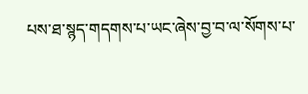པས་ཐ་སྙད་གདགས་པ་ཡང་ཞེས་བྱ་བ་ལ་སོགས་པ་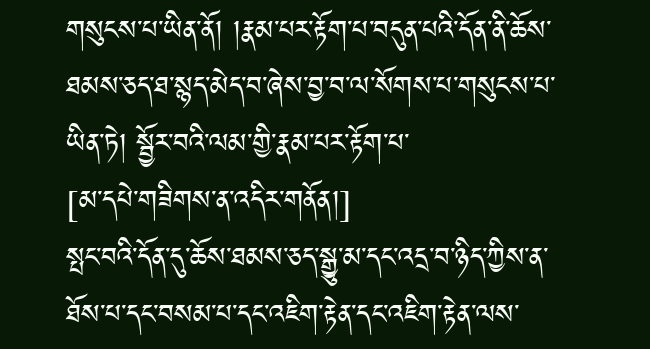གསུངས་པ་ཡིན་ནོ། །རྣམ་པར་རྟོག་པ་བདུན་པའི་དོན་ནི་ཆོས་ཐམས་ཅད་ཐ་སྙད་མེད་བ་ཞེས་བྱ་བ་ལ་སོགས་པ་གསུངས་པ་ཡིན་ཏེ། སྦྱོར་བའི་ལམ་གྱི་རྣམ་པར་རྟོག་པ་
[མ་དཔེ་གཟིགས་ན་འདིར་གནོན།]
སྤང་བའི་དོན་དུ་ཆོས་ཐམས་ཅད་སྒྱུ་མ་དང་འདྲ་བ་ཉིད་ཀྱིས་ན་ཐོས་པ་དང་བསམ་པ་དང་འཇིག་རྟེན་དང་འཇིག་རྟེན་ལས་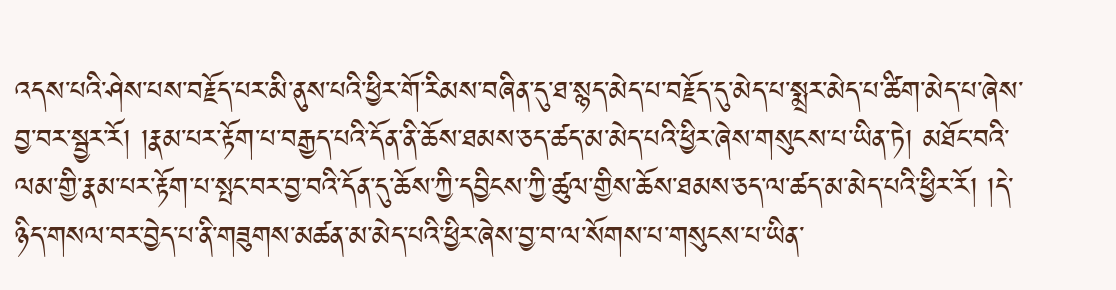འདས་པའི་ཤེས་པས་བརྗོད་པར་མི་ནུས་པའི་ཕྱིར་གོ་རིམས་བཞིན་དུ་ཐ་སྙད་མེད་པ་བརྗོད་དུ་མེད་པ་སྨྲར་མེད་པ་ཚིག་མེད་པ་ཞེས་བྱ་བར་སྦྱར་རོ། །རྣམ་པར་རྟོག་པ་བརྒྱད་པའི་དོན་ནི་ཆོས་ཐམས་ཅད་ཚད་མ་མེད་པའི་ཕྱིར་ཞེས་གསུངས་པ་ཡིན་ཏེ། མཐོང་བའི་ལམ་གྱི་རྣམ་པར་རྟོག་པ་སྤང་བར་བྱ་བའི་དོན་དུ་ཆོས་ཀྱི་དབྱིངས་ཀྱི་ཚུལ་གྱིས་ཆོས་ཐམས་ཅད་ལ་ཚད་མ་མེད་པའི་ཕྱིར་རོ། །དེ་ཉིད་གསལ་བར་བྱེད་པ་ནི་གཟུགས་མཚན་མ་མེད་པའི་ཕྱིར་ཞེས་བྱ་བ་ལ་སོགས་པ་གསུངས་པ་ཡིན་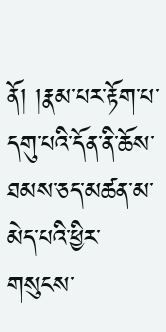ནོ། །རྣམ་པར་རྟོག་པ་དགུ་པའི་དོན་ནི་ཆོས་ཐམས་ཅད་མཚན་མ་མེད་པའི་ཕྱིར་གསུངས་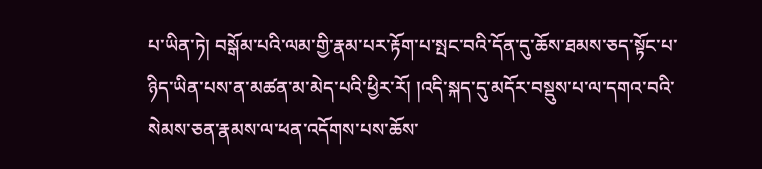པ་ཡིན་ཏེ། བསྒོམ་པའི་ལམ་གྱི་རྣམ་པར་རྟོག་པ་སྤང་བའི་དོན་དུ་ཆོས་ཐམས་ཅད་སྟོང་པ་ཉིད་ཡིན་པས་ན་མཚན་མ་མེད་པའི་ཕྱིར་རོ། །འདི་སྐད་དུ་མདོར་བསྡུས་པ་ལ་དགའ་བའི་སེམས་ཅན་རྣམས་ལ་ཕན་འདོགས་པས་ཆོས་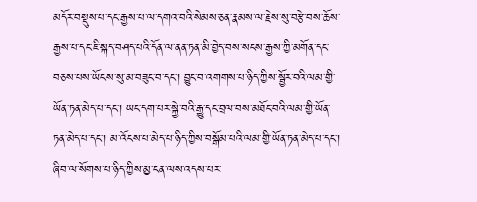མདོར་བསྡུས་པ་དང་རྒྱས་པ་ལ་དགའ་བའི་སེམས་ཅན་རྣམས་ལ་རྗེས་སུ་བརྩེ་བས་ཆོས་རྒྱས་པ་དང་ཇི་སྐད་བཤད་པའི་དོན་ལ་ནན་ཏན་མི་བྱེད་བས་སངས་རྒྱས་ཀྱི་མགོན་དང་བཅས་པས་ཡོངས་སུ་མ་བཟུང་བ་དང་། བྱུང་བ་འགགས་པ་ཉིད་ཀྱིས་སྦྱོར་བའི་ལམ་གྱི་ཡོན་ཏན་མེད་པ་དང་། ཡང་དག་པར་སྐྱེ་བའི་རྒྱུ་དང་བྲལ་བས་མཐོང་བའི་ལམ་གྱི་ཡོན་ཏན་མེད་པ་དང་། མ་འོངས་པ་མེད་པ་ཉིད་ཀྱིས་བསྒོམ་པའི་ལམ་གྱི་ཡོན་ཏན་མེད་པ་དང་། ཞིབ་ལ་སོགས་པ་ཉིད་ཀྱིས་མྱ་ངན་ལས་འདས་པར་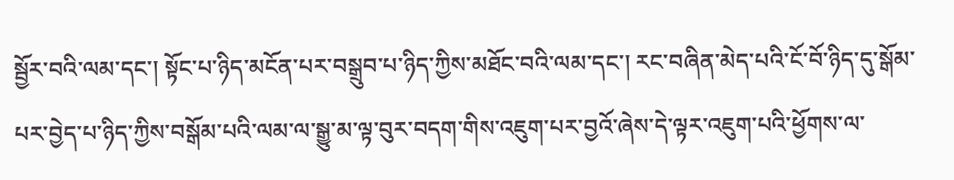སྦྱོར་བའི་ལམ་དང་། སྟོང་པ་ཉིད་མངོན་པར་བསྒྲུབ་པ་ཉིད་ཀྱིས་མཐོང་བའི་ལམ་དང་། རང་བཞིན་མེད་པའི་ངོ་བོ་ཉིད་དུ་སྒོམ་པར་བྱེད་པ་ཉིད་ཀྱིས་བསྒོམ་པའི་ལམ་ལ་སྒྱུ་མ་ལྟ་བུར་བདག་གིས་འཇུག་པར་བྱའོ་ཞེས་དེ་ལྟར་འཇུག་པའི་ཕྱོགས་ལ་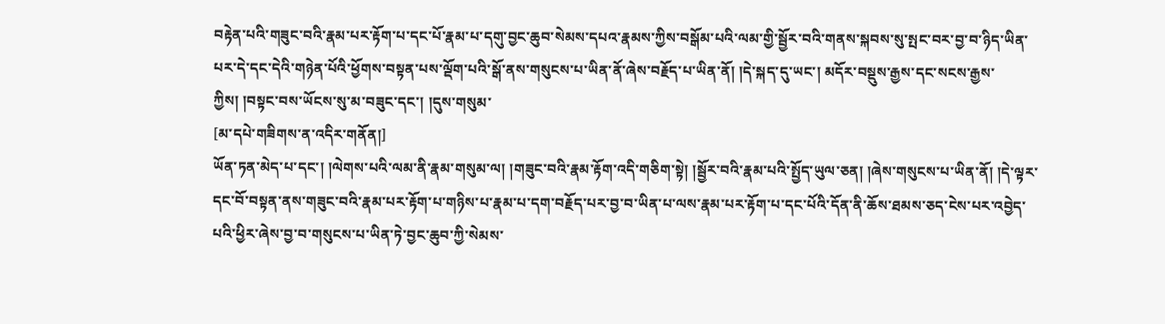བརྟེན་པའི་གཟུང་བའི་རྣམ་པར་རྟོག་པ་དང་པོ་རྣམ་པ་དགུ་བྱང་ཆུབ་སེམས་དཔའ་རྣམས་ཀྱིས་བསྒོམ་པའི་ལམ་གྱི་སྦྱོར་བའི་གནས་སྐབས་སུ་སྤང་བར་བྱ་བ་ཉིད་ཡིན་པར་དེ་དང་དེའི་གཉེན་པོའི་ཕྱོགས་བསྟན་པས་ལྡོག་པའི་སྒོ་ནས་གསུངས་པ་ཡིན་ནོ་ཞེས་བརྗོད་པ་ཡིན་ནོ། །དེ་སྐད་དུ་ཡང་། མདོར་བསྡུས་རྒྱས་དང་སངས་རྒྱས་ཀྱིས། །བསྟང་བས་ཡོངས་སུ་མ་བཟུང་དང་། །དུས་གསུམ་
[མ་དཔེ་གཟིགས་ན་འདིར་གནོན།]
ཡོན་ཏན་མེད་པ་དང་། །ལེགས་པའི་ལམ་ནི་རྣམ་གསུམ་ལ། །གཟུང་བའི་རྣམ་རྟོག་འདི་གཅིག་སྟེ། །སྦྱོར་བའི་རྣམ་པའི་སྤྱོད་ཡུལ་ཅན། །ཞེས་གསུངས་པ་ཡིན་ནོ། །དེ་ལྟར་དང་བོ་བསྟན་ནས་གཟུང་བའི་རྣམ་པར་རྟོག་པ་གཉིས་པ་རྣམ་པ་དག་བརྗོད་པར་བྱ་བ་ཡིན་པ་ལས་རྣམ་པར་རྟོག་པ་དང་པོའི་དོན་ནི་ཆོས་ཐམས་ཅད་ངེས་པར་འབྱེད་པའི་ཕྱིར་ཞེས་བྱ་བ་གསུངས་པ་ཡིན་ཏེ་བྱང་ཆུབ་ཀྱི་སེམས་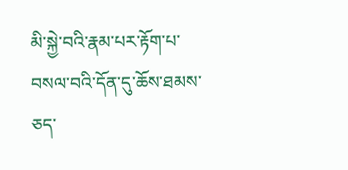མི་སྐྱེ་བའི་རྣམ་པར་རྟོག་པ་བསལ་བའི་དོན་དུ་ཆོས་ཐམས་ཅད་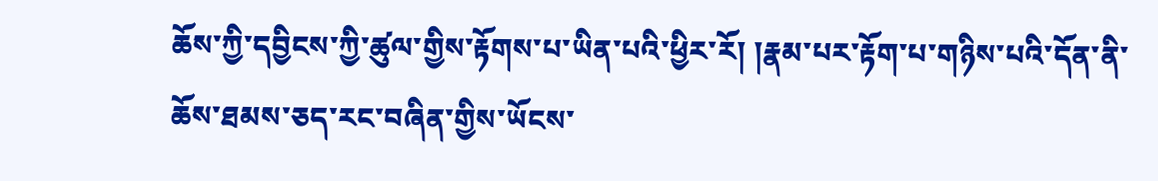ཆོས་ཀྱི་དབྱིངས་ཀྱི་ཚུལ་གྱིས་རྟོགས་པ་ཡིན་པའི་ཕྱིར་རོ། །རྣམ་པར་རྟོག་པ་གཉིས་པའི་དོན་ནི་ཆོས་ཐམས་ཅད་རང་བཞིན་གྱིས་ཡོངས་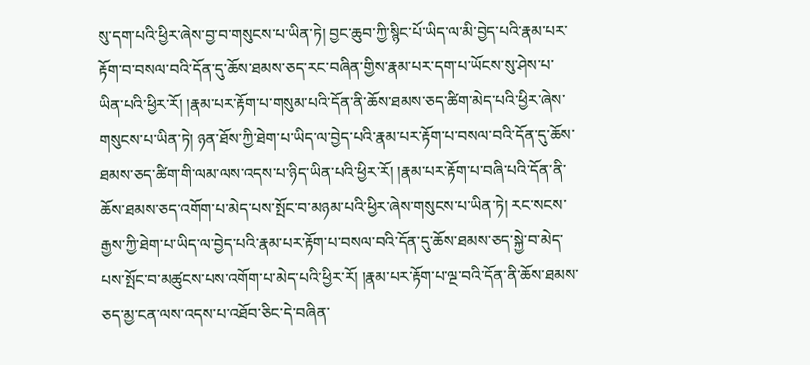སུ་དག་པའི་ཕྱིར་ཞེས་བྱ་བ་གསུངས་པ་ཡིན་ཏེ། བྱང་ཆུབ་ཀྱི་སྙིང་པོ་ཡིད་ལ་མི་བྱེད་པའི་རྣམ་པར་རྟོག་བ་བསལ་བའི་དོན་དུ་ཆོས་ཐམས་ཅད་རང་བཞིན་གྱིས་རྣམ་པར་དག་པ་ཡོངས་སུ་ཤེས་པ་ཡིན་པའི་ཕྱིར་རོ། །རྣམ་པར་རྟོག་པ་གསུམ་པའི་དོན་ནི་ཆོས་ཐམས་ཅད་ཚིག་མེད་པའི་ཕྱིར་ཞེས་གསུངས་པ་ཡིན་ཏེ། ཉན་ཐོས་ཀྱི་ཐེག་པ་ཡིད་ལ་བྱེད་པའི་རྣམ་པར་རྟོག་པ་བསལ་བའི་དོན་དུ་ཆོས་ཐམས་ཅད་ཚིག་གི་ལམ་ལས་འདས་པ་ཉིད་ཡིན་པའི་ཕྱིར་རོ། །རྣམ་པར་རྟོག་པ་བཞི་པའི་དོན་ནི་ཆོས་ཐམས་ཅད་འགོག་པ་མེད་པས་སྤོང་བ་མཉམ་པའི་ཕྱིར་ཞེས་གསུངས་པ་ཡིན་ཏེ། རང་སངས་རྒྱས་ཀྱི་ཐེག་པ་ཡིད་ལ་བྱེད་པའི་རྣམ་པར་རྟོག་པ་བསལ་བའི་དོན་དུ་ཆོས་ཐམས་ཅད་སྐྱེ་བ་མེད་པས་སྤོང་བ་མཚུངས་པས་འགོག་པ་མེད་པའི་ཕྱིར་རོ། །རྣམ་པར་རྟོག་པ་ལྔ་བའི་དོན་ནི་ཆོས་ཐམས་ཅད་མྱ་ངན་ལས་འདས་པ་འཐོབ་ཅིང་དེ་བཞིན་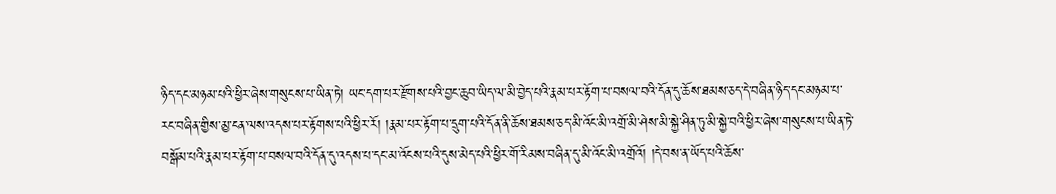ཉིད་དང་མཉམ་པའི་ཕྱིར་ཞེས་གསུངས་པ་ཡིན་ཏེ། ཡང་དག་པར་རྫོགས་པའི་བྱང་ཆུབ་ཡིད་ལ་མི་བྱེད་པའི་རྣམ་པར་རྟོག་པ་བསལ་བའི་དོན་དུ་ཆོས་ཐམས་ཅད་དེ་བཞིན་ཉིད་དང་མཉམ་པ་རང་བཞིན་གྱིས་མྱ་ངན་ལས་འདས་པར་རྟོགས་པའི་ཕྱིར་རོ། །རྣམ་པར་རྟོག་པ་དྲུག་པའི་དོན་ནི་ཆོས་ཐམས་ཅད་མི་འོང་མི་འགྲོ་མི་ཤེས་མི་སྐྱེ་ཤིན་ཏུ་མི་སྐྱེ་བའི་ཕྱིར་ཞེས་གསུངས་པ་ཡིན་ཏེ་བསྒོམ་པའི་རྣམ་པར་རྟོག་པ་བསལ་བའི་དོན་དུ་འདས་པ་དང་མ་འོངས་པའི་དུས་མེད་པའི་ཕྱིར་གོ་རིམས་བཞིན་དུ་མི་འོང་མི་འགྲོའོ། །དེ་བས་ན་ཡོད་པའི་ཆོས་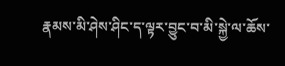རྣམས་མི་ཤེས་ཤིང་ད་ལྟར་བྱུང་བ་མི་སྐྱེ་ལ་ཆོས་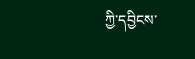ཀྱི་དབྱིངས་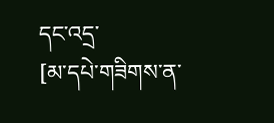དང་འདྲ་
[མ་དཔེ་གཟིགས་ན་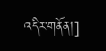འདིར་གནོན།]